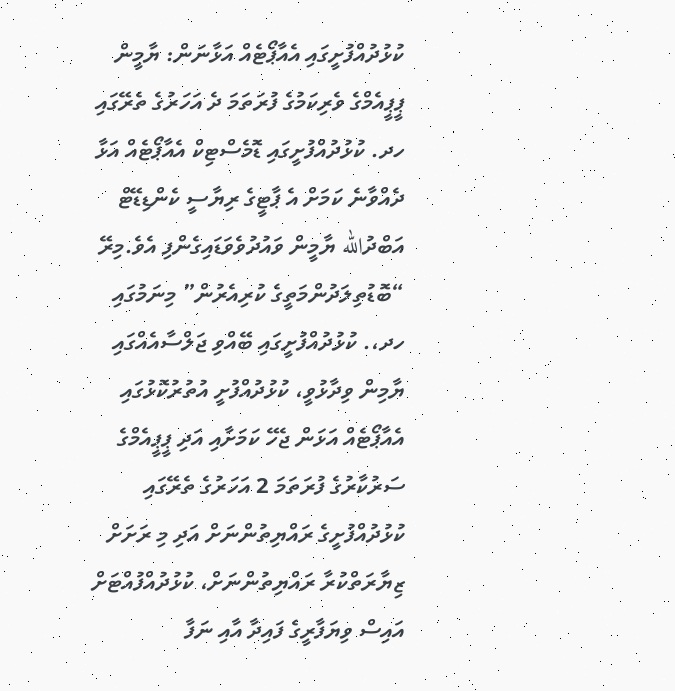ކުޅުދުއްފުށީގައި އެއާޕޯޓެއް އަޅާނަން: ޔާމީން
ޕީޕީއެމްގެ ވެރިކަމުގެ ފުރަތަމަ ދެ އަހަރުގެ ތެރޭގައި ހދ. ކުޅުދުއްފުށީގައި ޑޮމެސްޓިކް އެއާޕޯޓެއް އަޅާ ދެއްވާނެ ކަމަށް އެ ޕާޓީގެ ރިޔާސީ ކެންޑިޑޭޓް އަބްދުالله ޔާމީން ވައުދުވެވަޑައިގެންފި އެވެ.މިރޭ “ބޮޑުތިލަދުންމަތީގެ ކުރިއެރުން” މިނަމުގައި ހދ،. ކުޅުދުއްފުށީގައި ބޭއްވި ޖަލްސާއެއްގައި ޔާމިން ވިދާޅުވީ، ކުޅުދުއްފުށީ އުތުރުކޮޅުގައި އެއާޕޯޓެއް އަޅަން ޖެހޭ ކަމަށާއި އަދި ޕީޕީއެމްގެ ސަރުކާރުގެ ފުރަތަމަ 2 އަހަރުގެ ތެރޭގައި ކުޅުދުއްފުށީގެ ރައްޔިތުންނަށް އަދި މި ރަށަށް ޒިޔާރަތްކުރާ ރައްޔިތުންނަށް، ކުޅުދުއްފުއްޓަށް އައިސް ވިޔަފާރީގެ ފައިދާ އާއި ނަފާ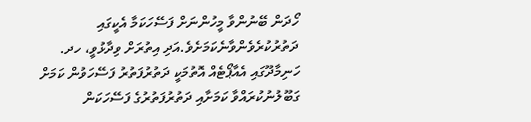ހޯދަން ބޭނުންވާ މީހުންނަށް ފަސޭހަކަމާ އެކީގައި ދަތުރުކުރެވެންވާނެކަމަށެވެ.އަދި އިތުރަށް ވިދާޅުވީ، ހދ. ހަނިމާދޫގައި އެއާޕޯޓެއް އޮތުމަކީ ދަތުރުފަތުރު ފަސޭހަވުން ކަމަށް ގަބޫލުނުކުރައްވާ ކަމަށާއި ދަތުރުފަތުރުގެ ފަސޭހަކަން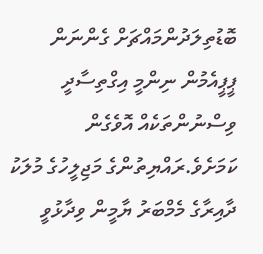ބޮޑުތިލަދުންމައްޗަށް ގެންނަން ޕީޕީއެމުން ނިންމީ އިގްތިސާދީ ވިސްނުންތަކެއް އޮވެގެން ކަމަށެވެ.ރައްޔިތުންގެ މަޖިލީހުގެ މުލަކު ދާއިރާގެ މެމްބަރު ޔާމީން ވިދާޅުވީ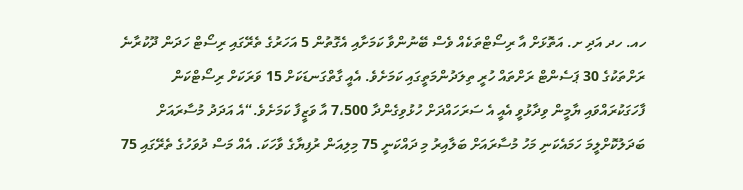ހއ. ހދ އަދި ށ. އަތޮޅަށް އާ ރިސޯޓްތަކެއް ވެސް ބޭނުންވާ ކަމަށާއި އެގޮތުން 5 އަހަރުގެ ތެރޭގައި ރިސޯޓް ހަދަން ދޫކުރާނެ ރަށްތަކުގެ 30 ޕަސެންޓް ރަށްތައް ހުރީ ތިލަދުންމަތީގައި ކަމަށެވެ. އެއީ ގާތްގަނޑަކަށް 15 ވަރަކަށް ރިސޯޓްކަން ފާހަގަކުރައްވައި ޔާމީން ވިދާޅުވީ އެއީ އެ ސަރަހައްދަށް ހުޅުވިގެންދާ 7،500 އާ ވަޒީފާ ކަމަށެވެ.“އެ އަދަދު މުސާރައަށް ބަދަލުކޮށްލީމަ ހަމައެކަނި މަހު މުސާރައަށް ބަލާއިރު މި ދައްކަނީ 75 މިލިއަން ރުފިޔާގެ ވާހަކަ. އެއް މަސް ދުވަހުގެ ތެރޭގައި 75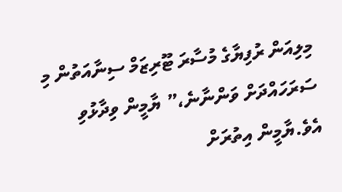މިލިއަން ރުފިޔާގެ މުސާރަ ޓޫރިޒަމް ސިނާއަތުން މި ސަރަހައްދަށް ވަންނާނެ،” ޔާމީން ވިދާޅުވި އެވެ.ޔާމީން އިތުރަށް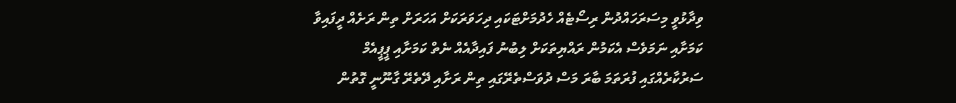ވިދާޅުވީ މިސަރަހައްދުން ރިސޯޓެއް ހެދުމަށްޓަކައި ދިހަވަރަކަށް އަހަރަށް ތިން ރަށެއް ދީފައިވާ ކަމަށާއި ނަމަވެސް އެކަމުން ރައްޔިތަކަށް ލިބުނު ފައިދާއެއް ނެތް ކަމަށާއި ޕީޕީއެމް ސަރުކާރެއްގައި ފުރަތަމަ ބާރަ މަސް ދުވަސްތެރޭގައި ތިން ރަށާއި ދޭތެރޭ ގާނޫނީ ގޮތުން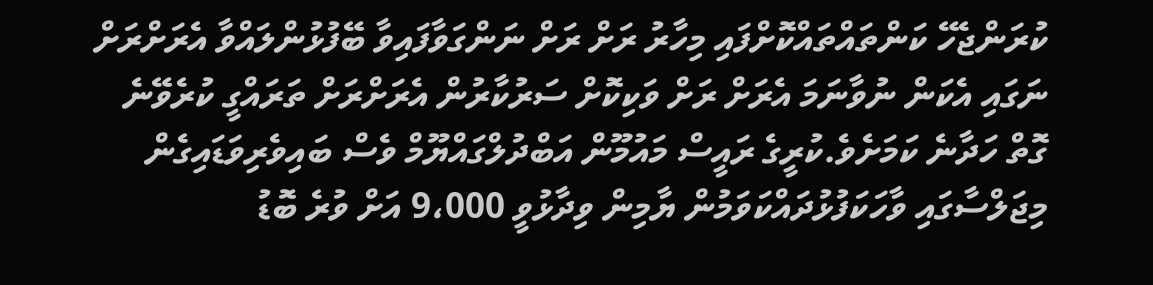ކުރަންޖެހޭ ކަންތައްތައްކޮށްފައި މިހާރު ރަށް ރަށް ނަންގަވާފައިވާ ބޭފުޅުންލައްވާ އެރަށްރަށް ނަގައި އެކަން ނުވާނަމަ އެރަށް ރަށް ވަކިކޮށް ސަރުކާރުން އެރަށްރަށް ތަރައްގީ ކުރެވޭނެ ގޮތް ހަދާނެ ކަމަށެވެ.ކުރީގެ ރައީސް މައުމޫން އަބްދުލްގައްޔޫމް ވެސް ބައިވެރިވަޑައިގެން މިޖަލްސާގައި ވާހަކަފުޅުދައްކަވަމުން ޔާމިން ވިދާޅުވީ 9،000 އަށް ވުރެ ބޮޑު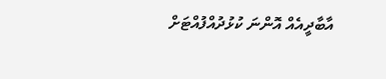އާބާދީއެއް އޮންނަ ކުޅުދުއްފުއްޓަށް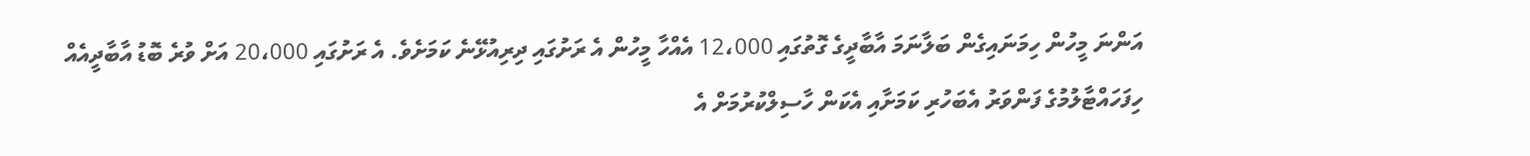އަންނަ މީހުން ހިމަނައިގެން ބަލާނަމަ އާބާދީގެ ގޮތުގައި 12،000 އެއްހާ މީހުން އެ ރަށުގައި ދިރިއުޅޭނެ ކަމަށެވެ. އެ ރަށުގައި 20،000 އަށް ވުރެ ބޮޑު އާބާދީއެއް ހިފަހައްޓާލުމުގެ ފަންވަރު އެބަހުރި ކަމަށާއި އެކަން ހާސިލްކުރުމަށް އެ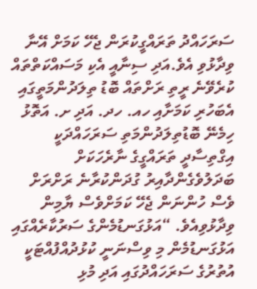ސަރަހައްދު ތަރައްގީކުރަން ޖެހޭ ކަމަށް އޭނާ ވިދާޅުވި އެވެ.އަދި ސިނާއީ އެކި މަސައްކަތްތައް ކުރެވޭނެ ރީތި ރަށްތައް ބޮޑު ތިލަދުންމަތީގައި އެބަހުރި ކަމަށާއި ހއ. ހދ. އަދި ށ. އަތޮޅު ހިމެނޭ ބޮޑުތިލަދުންމަތި ސަރަހައްދަކީ އިގްތިސާދީ ތަރައްގީގެ ނާރެހަކަށް ބަދަލުވެގެންދާއިރު ގުދަންކުރާނެ ރަށްރަށް ވެސް ހުންނަން ޖެހޭ ކަމަށްވެސް ޔާމިން ވިދާޅުވިއެވެ. “އަޅުގަނޑުމެންގެ ސަރުކާރެއްގައި އަޅުގަނޑުމެން މި ވިސްނަނީ ކުޅުދުއްފުއްޓަކީ އުތުރުގެ ސަރަހައްދުގައި އަދި މުޅި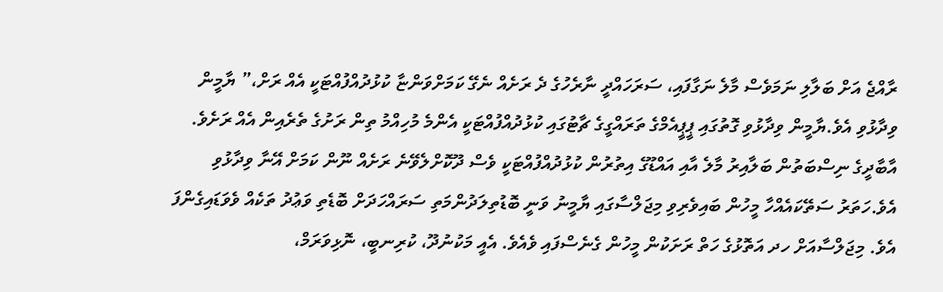ރާއްޖެ އަށް ބަލާލި ނަމަވެސް މާލެ ނަގާފައި، ސަރަހައްދީ ނާރެހުގެ ދެ ރަށެއް ނެގޭ ކަމަށްވަންޏާ ކުޅުދުއްފުއްޓަކީ އެއް ރަށް،” ޔާމީން ވިދާޅުވި އެވެ.ޔާމީން ވިދާޅުވި ގޮތުގައި ޕީޕީއެމްގެ ތަރައްގީގެ ޗާޓުގައި ކުޅުދުއްފުއްޓަކީ އެންމެ މުހިއްމު ތިން ރަށުގެ ތެރެއިން އެއް ރަށެވެ. އާބާދީގެ ނިސްބަތުން ބަލާއިރު މާލެ އާއި އައްޑޫގެ އިތުރުން ކުޅުދުއްފުއްޓަކީ ވެސް ދޫކޮށްލެވޭނެ ރަށެއް ނޫން ކަމަށް އޭނާ ވިދާޅުވި އެވެ.ހަތަރު ސަތޭކައެއްހާ މީހުން ބައިވެރިވި މިޖަލްސާގައި ޔާމީނު ވަނީ ބޮޑުތިލަދުންމަތި ސަރައްހަދަށް ބޮޑެތި ވަޢުދު ތަކެއް ވެވަޑައިގެންފަ އެވެ. މިޖަލްސާއަށް ހދ އަތޮޅުގެ ހަތް ރަށަކުން މީހުން ގެނެސްފައި ވެއެވެ. އެއީ މަކުނުދޫ، ކުރިނބީ، ނޮޅިވަރަމް،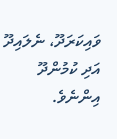ވައިކަރަދޫ، ނެލައިދޫ އަދި ކުމުންދޫ އިންނެވެ.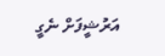އަރުޝީފަށް ނެގީ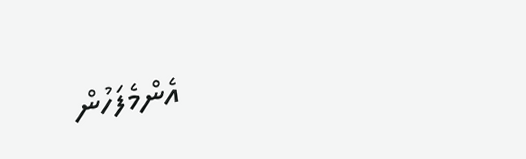އެންމެފަހުން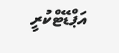އަޕްޑޭޓްކުރީ